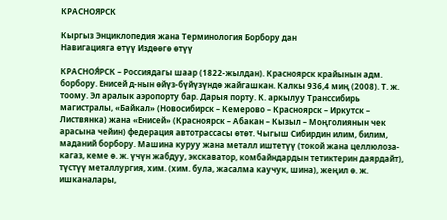КРАСНОЯРСК

Кыргыз Энциклопедия жана Терминология Борбору дан
Навигацияга өтүү Издөөгө өтүү

КРАСНОЯ́РСК – Россиядагы шаар (1822-жылдан). Красноярск крайынын адм. борбору. Енисей д-нын өйүз-бүйүзүндө жайгашкан. Калкы 936,4 миң (2008). Т. ж. тоому. Эл аралык аэропорту бар. Дарыя порту. К. аркылуу Транссибирь магистралы, «Байкал» (Новосибирск – Кемерово – Красноярск – Иркутск – Листвянка) жана «Енисей» (Красноярск – Абакан – Кызыл – Моңголиянын чек арасына чейин) федерация автотрассасы өтөт. Чыгыш Сибирдин илим, билим, маданий борбору. Машина куруу жана металл иштетүү (токой жана целлюлоза-кагаз, кеме ө. ж. үчүн жабдуу, экскаватор, комбайндардын тетиктерин даярдайт), түстүү металлургия, хим. (хим. була, жасалма каучук, шина), жеңил ө. ж. ишканалары,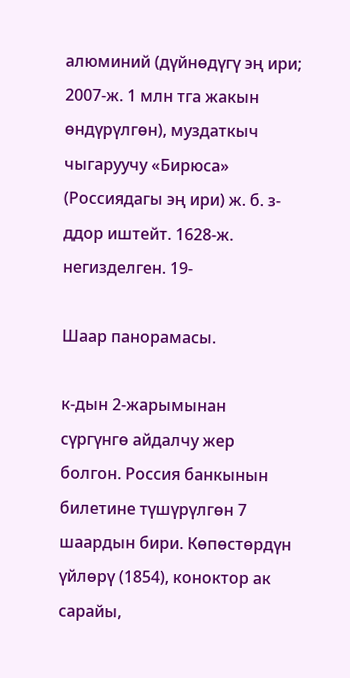алюминий (дүйнөдүгү эң ири; 2007-ж. 1 млн тга жакын өндүрүлгөн), муздаткыч чыгаруучу «Бирюса» (Россиядагы эң ири) ж. б. з-ддор иштейт. 1628-ж. негизделген. 19-

Шаар панорамасы.

к-дын 2-жарымынан сүргүнгө айдалчу жер болгон. Россия банкынын билетине түшүрүлгөн 7 шаардын бири. Көпөстөрдүн үйлөрү (1854), коноктор ак сарайы,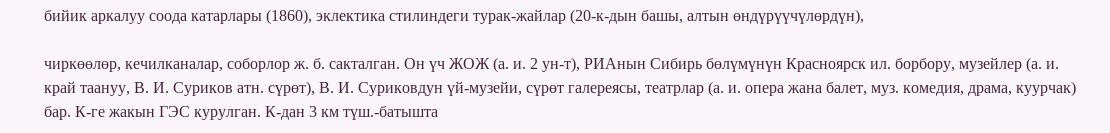бийик аркалуу соода катарлары (1860), эклектика стилиндеги турак-жайлар (20-к-дын башы, алтын өндүрүүчүлөрдүн),

чиркөөлөр, кечилканалар, соборлор ж. б. сакталган. Он үч ЖОЖ (а. и. 2 ун-т), РИАнын Сибирь бөлүмүнүн Красноярск ил. борбору, музейлер (а. и. край таануу, В. И. Суриков атн. сүрөт), В. И. Суриковдун үй-музейи, сүрөт галереясы, театрлар (а. и. опера жана балет, муз. комедия, драма, куурчак) бар. К-ге жакын ГЭС курулган. К-дан 3 км түш.-батышта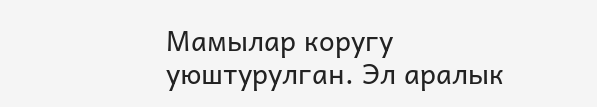Мамылар коругу уюштурулган. Эл аралык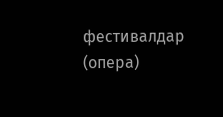фестивалдар (опера)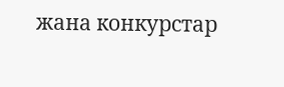жана конкурстар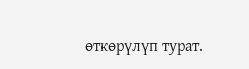өткөрүлүп турат.